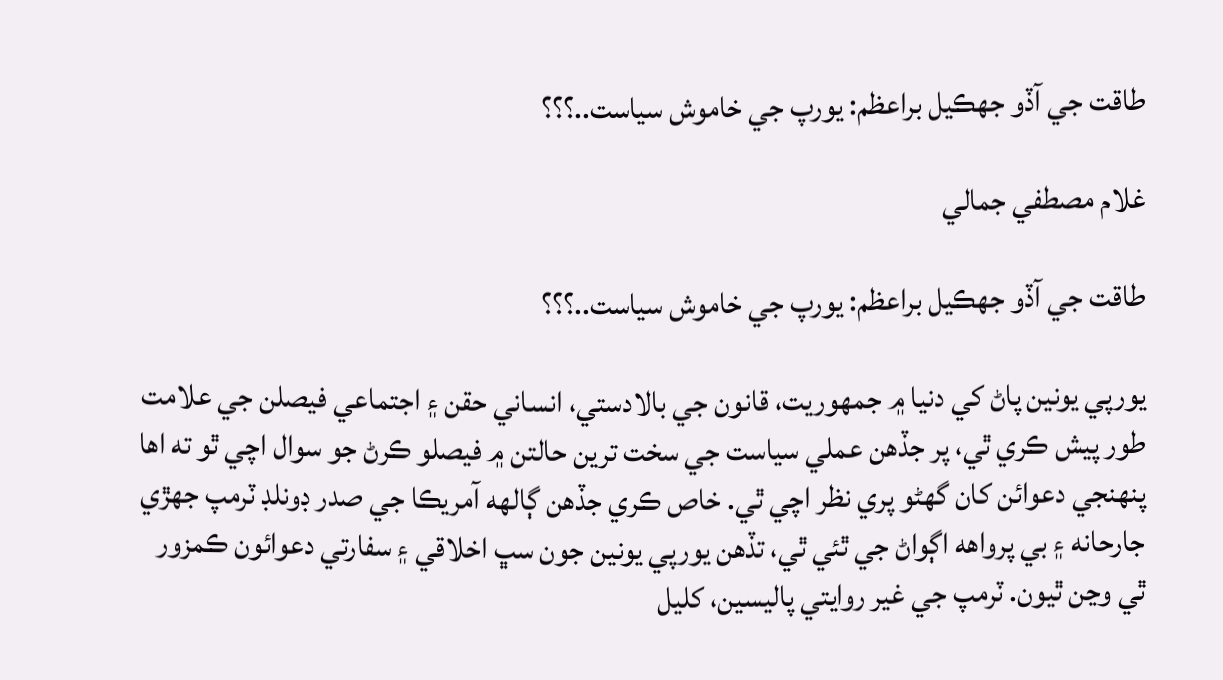طاقت جي آڏو جهڪيل براعظم: يورپ جي خاموش سياست..؟؟؟

غلام مصطفي جمالي

طاقت جي آڏو جهڪيل براعظم: يورپ جي خاموش سياست..؟؟؟

يورپي يونين پاڻ کي دنيا ۾ جمهوريت، قانون جي بالادستي، انساني حقن ۽ اجتماعي فيصلن جي علامت طور پيش ڪري ٿي، پر جڏهن عملي سياست جي سخت ترين حالتن ۾ فيصلو ڪرڻ جو سوال اچي ٿو ته اها پنهنجي دعوائن کان گهڻو پري نظر اچي ٿي. خاص ڪري جڏهن ڳالهه آمريڪا جي صدر ڊونلڊ ٽرمپ جهڙي جارحانه ۽ بي پرواهه اڳواڻ جي ٿئي ٿي، تڏهن يورپي يونين جون سڀ اخلاقي ۽ سفارتي دعوائون ڪمزور ٿي وڃن ٿيون. ٽرمپ جي غير روايتي پاليسين، کليل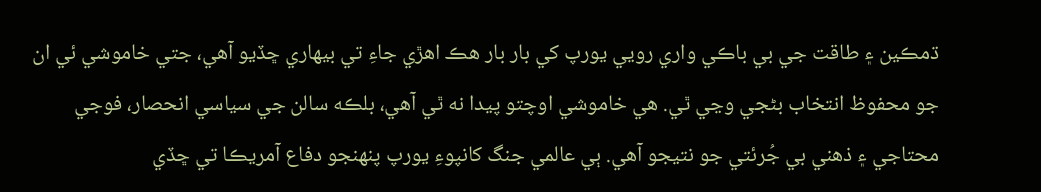ڌمڪين ۽ طاقت جي بي باڪي واري رويي يورپ کي بار بار هڪ اهڙي جاءِ تي بيهاري ڇڏيو آهي، جتي خاموشي ئي ان جو محفوظ انتخاب بڻجي وڃي ٿي. هي خاموشي اوچتو پيدا نه ٿي آهي، بلڪه سالن جي سياسي انحصار، فوجي محتاجي ۽ ذهني بي جُرئتي جو نتيجو آهي. ٻي عالمي جنگ کانپوءِ يورپ پنهنجو دفاع آمريڪا تي ڇڏي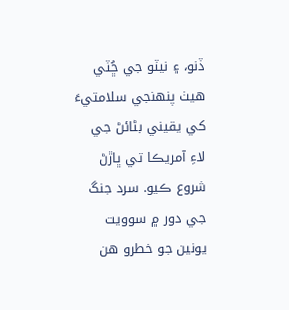ڏنو، ۽ نيٽو جي ڇُٽي هيٺ پنهنجي سلامتيءَ کي يقيني بڻائڻ جي لاءِ آمريڪا تي ڀاڙڻ شروع ڪيو. سرد جنگ جي دور ۾ سوويت يونين جو خطرو هن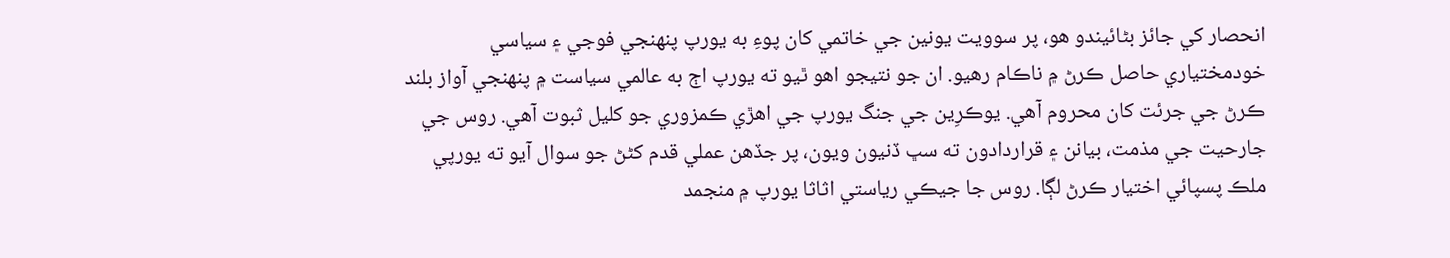انحصار کي جائز بڻائيندو هو، پر سوويت يونين جي خاتمي کان پوءِ به يورپ پنهنجي فوجي ۽ سياسي خودمختياري حاصل ڪرڻ ۾ ناڪام رهيو. ان جو نتيجو اهو ٿيو ته يورپ اڄ به عالمي سياست ۾ پنهنجي آواز بلند ڪرڻ جي جرئت کان محروم آهي. يوڪرِين جي جنگ يورپ جي اهڙي ڪمزوري جو کليل ثبوت آهي. روس جي جارحيت جي مذمت، بيانن ۽ قراردادون ته سڀ ڏنيون ويون، پر جڏهن عملي قدم کڻڻ جو سوال آيو ته يورپي ملڪ پسپائي اختيار ڪرڻ لڳا. روس جا جيڪي رياستي اثاثا يورپ ۾ منجمد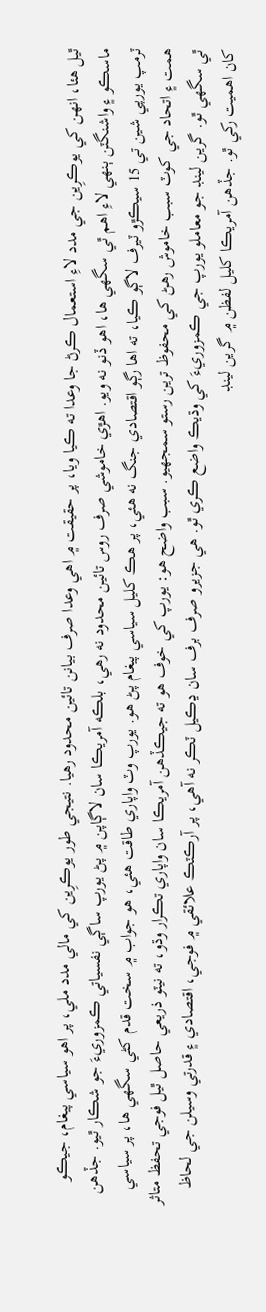ٿيل هئا، انهن کي يوڪرِين جي مدد لاءِ استعمال ڪرڻ جا وعدا ته ڪيا ويا، پر حقيقت ۾ اهي وعدا صرف بيانن تائين محدود رهيا. نتيجي طور يوڪرِين کي مالي مدد ملي، پر اهو سياسي پيغام، جيڪو ماسڪو ۽ واشنگٽن ٻنهي لاءِ اهم ٿي سگهي ها، اهو ڏنو نه ويو. اهڙي خاموشي صرف روس تائين محدود نه رهي، بلڪه آمريڪا سان لاڳاپن ۾ پڻ يورپ ساڳي نفسياتي ڪمزوريءَ جو شڪار ٿيو. جڏهن ٽرمپ يورپي شين تي 15 سيڪڙو ٽيرف لاڳو ڪيا، ته اها رڳو اقتصادي جنگ نه هئي، پر هڪ کليل سياسي پيغام پڻ هو. يورپ وٽ واپاري طاقت هئي، هو جواب ۾ سخت قدم کڻي سگهي ها، پر سياسي همت ۽ اتحاد جي کوٽ سبب خاموش رهڻ کي محفوظ ترين رستو سمجهيو. سبب واضح هو: يورپ کي خوف هو ته جيڪڏهن آمريڪا سان واپاري تڪرار وڌو، ته نيٽو ذريعي حاصل ٿيل فوجي تحفظ متاثر ٿي سگهي ٿو. گرين لينڊ جو معاملو يورپ جي ڪمزوريءَ کي وڌيڪ واضع ڪري ٿو. هي جزيرو صرف برف سان ڍڪيل ٽڪر نه آهي، پر آرڪٽڪ علائقي ۾ فوجي، اقتصادي ۽ قدرتي وسيلن جي لحاظ کان اهميت رکي ٿو. جڏهن آمريڪا کليل لفظن ۾ گرين لينڊ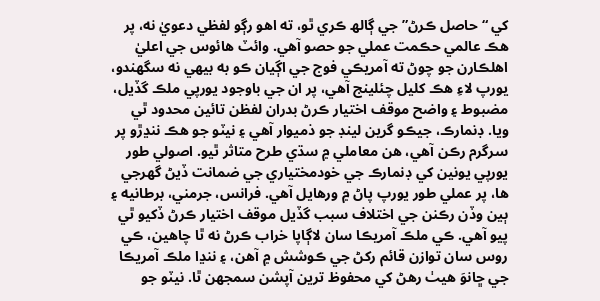کي “حاصل ڪرڻ” جي ڳالھ ڪري ٿو، ته اهو رڳو لفظي دعويٰ نه، پر هڪ عالمي حڪمت عملي جو حصو آهي. وائٽ هائوس جي اعليٰ اهلڪارن جو چوڻ ته آمريڪي فوج جي اڳيان ڪو به بيهي نه سگهندو، يورپ لاءِ هڪ کليل چئلينج آهي، پر ان جي باوجود يورپي ملڪ گڏيل، مضبوط ۽ واضح موقف اختيار ڪرڻ بدران لفظن تائين محدود ٿي ويا. ڊنمارڪ، جيڪو گرين لينڊ جو ذميوار آهي ۽ نيٽو جو هڪ ننڍڙو پر سرگرم رڪن آهي، هن معاملي ۾ سڌي طرح متاثر ٿيو. اصولي طور يورپي يونين کي ڊنمارڪ جي خودمختياري جي ضمانت ڏيڻ گهرجي ها، پر عملي طور يورپ پاڻ ۾ ورهايل آهي. فرانس، جرمني، برطانيه ۽ ٻين وڏن رڪنن جي اختلاف سبب گڏيل موقف اختيار ڪرڻ ڏکيو ٿي پيو آهي. ڪي ملڪ آمريڪا سان لاڳاپا خراب ڪرڻ نه ٿا چاهين، ڪي روس سان توازن قائم رکڻ جي ڪوشش ۾ آهن، ۽ ننڍا ملڪ آمريڪا جي ڇانوَ هيٺ رهڻ کي محفوظ ترين آپشن سمجهن ٿا. نيٽو جو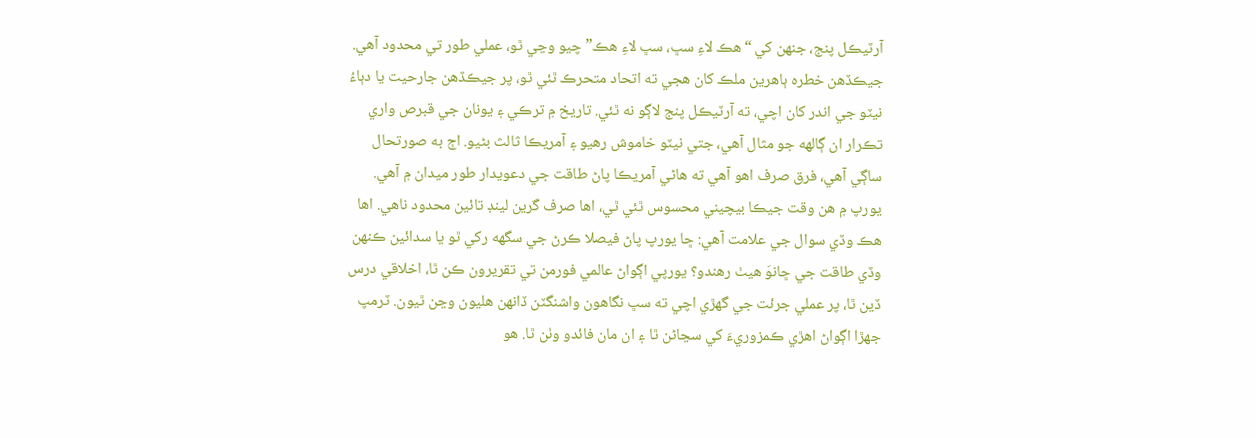آرٽيڪل پنج، جنهن کي “هڪ لاءِ سڀ، سڀ لاءِ هڪ” چيو وڃي ٿو، عملي طور تي محدود آهي. جيڪڏهن خطره ٻاهرين ملڪ کان هجي ته اتحاد متحرڪ ٿئي ٿو، پر جيڪڏهن جارحيت يا دٻاءُ نيٽو جي اندر کان اچي، ته آرٽيڪل پنج لاڳو نه ٿئي. تاريخ ۾ ترڪي ۽ يونان جي قبرص واري تڪرار ان ڳالهه جو مثال آهي، جتي نيٽو خاموش رهيو ۽ آمريڪا ثالث بڻيو. اڄ به صورتحال ساڳي آهي، فرق صرف اهو آهي ته هاڻي آمريڪا پاڻ طاقت جي دعويدار طور ميدان ۾ آهي. يورپ ۾ هن وقت جيڪا بيچيني محسوس ٿئي ٿي، اها صرف گرين لينڊ تائين محدود ناهي. اها هڪ وڏي سوال جي علامت آهي: ڇا يورپ پاڻ فيصلا ڪرڻ جي سگهه رکي ٿو يا سدائين ڪنهن وڏي طاقت جي ڇانوَ هيٺ رهندو؟ يورپي اڳواڻ عالمي فورمن تي تقريرون ڪن ٿا، اخلاقي درس ڏين ٿا، پر عملي جرئت جي گهڙي اچي ته سڀ نگاهون واشنگٽن ڏانهن هليون وڃن ٿيون. ٽرمپ جهڙا اڳواڻ اهڙي ڪمزوريءَ کي سڃاڻن ٿا ۽ ان مان فائدو وٺن ٿا. هو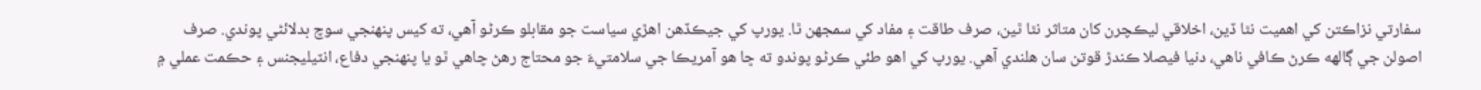سفارتي نزاڪتن کي اهميت نٿا ڏين، اخلاقي ليڪچرن کان متاثر نٿا ٿين، صرف طاقت ۽ مفاد کي سمجهن ٿا. يورپ کي جيڪڏهن اهڙي سياست جو مقابلو ڪرڻو آهي، ته کيس پنهنجي سوچ بدلائڻي پوندي. صرف اصولن جي ڳالهه ڪرڻ ڪافي ناهي، دنيا فيصلا ڪندڙ قوتن سان هلندي آهي. يورپ کي اهو طئي ڪرڻو پوندو ته ڇا هو آمريڪا جي سلامتيءَ جو محتاج رهڻ چاهي ٿو يا پنهنجي دفاع، انٽيليجنس ۽ حڪمت عملي ۾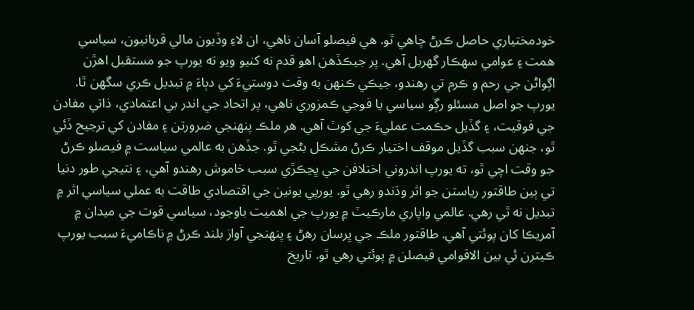خودمختياري حاصل ڪرڻ چاهي ٿو. هي فيصلو آسان ناهي، ان لاءِ وڏيون مالي قربانيون، سياسي همت ۽ عوامي سهڪار گهربل آهي. پر جيڪڏهن اهو قدم نه کنيو ويو ته يورپ جو مستقبل اهڙن اڳواڻن جي رحم و ڪرم تي رهندو، جيڪي ڪنهن به وقت دوستيءَ کي دٻاءَ ۾ تبديل ڪري سگهن ٿا. يورپ جو اصل مسئلو رڳو سياسي يا فوجي ڪمزوري ناهي، پر اتحاد جي اندر بي اعتمادي، ذاتي مفادن جي فوقيت، ۽ گڏيل حڪمت عمليءَ جي کوٽ آهي. هر ملڪ پنهنجي ضرورتن ۽ مفادن کي ترجيح ڏئي ٿو، جنهن سبب گڏيل موقف اختيار ڪرڻ مشڪل بڻجي ٿو. جڏهن به عالمي سياست ۾ فيصلو ڪرڻ جو وقت اچي ٿو، ته يورپ اندروني اختلافن جي ڀڃڪڙي سبب خاموش رهندو آهي، ۽ نتيجي طور دنيا تي ٻين طاقتور رياستن جو اثر وڌندو رهي ٿو. يورپي يونين جي اقتصادي طاقت به عملي سياسي اثر ۾ تبديل نه ٿي رهي. عالمي واپاري مارڪيٽ ۾ يورپ جي اهميت باوجود، سياسي قوت جي ميدان ۾ آمريڪا کان پوئتي آهي. طاقتور ملڪ جي ڀرسان رهڻ ۽ پنهنجي آواز بلند ڪرڻ ۾ ناڪاميءَ سبب يورپ ڪيترن ئي بين الاقوامي فيصلن ۾ پوئتي رهي ٿو. تاريخ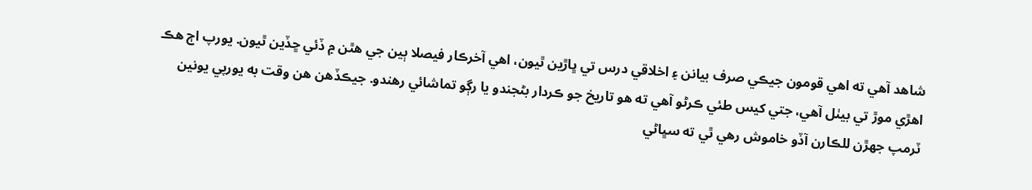شاهد آهي ته اهي قومون جيڪي صرف بيانن ۽ اخلاقي درس تي ڀاڙين ٿيون، اهي آخرڪار فيصلا ٻين جي هٿن ۾ ڏئي ڇڏين ٿيون. يورپ اڄ هڪ اهڙي موڙ تي بيٺل آهي، جتي کيس طئي ڪرڻو آهي ته هو تاريخ جو ڪردار بڻجندو يا رڳو تماشائي رهندو. جيڪڏهن هن وقت به يورپي يونين ٽرمپ جهڙن للڪارن آڏو خاموش رهي ٿي ته سڀاڻي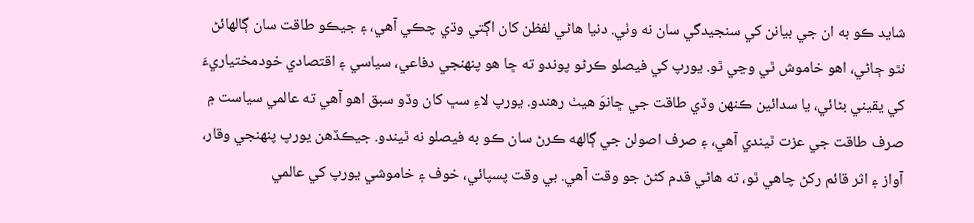شايد ڪو به ان جي بيانن کي سنجيدگي سان نه وٺي. دنيا هاڻي لفظن کان اڳتي وڌي چڪي آهي، ۽ جيڪو طاقت سان ڳالهائڻ نٿو ڄاڻي، اهو خاموش ٿي وڃي ٿو. يورپ کي فيصلو ڪرڻو پوندو ته ڇا هو پنهنجي دفاعي، سياسي ۽ اقتصادي خودمختياريءَ کي يقيني بڻائي، يا سدائين ڪنهن وڏي طاقت جي ڇانوَ هيٺ رهندو. يورپ لاءِ سڀ کان وڏو سبق اهو آهي ته عالمي سياست ۾ صرف طاقت جي عزت ٿيندي آهي، ۽ صرف اصولن جي ڳالهه ڪرڻ سان ڪو به فيصلو نه ٿيندو. جيڪڏهن يورپ پنهنجي وقار، آواز ۽ اثر قائم رکڻ چاهي ٿو، ته هاڻي قدم کڻڻ جو وقت آهي. بي وقت پسپائي، خوف ۽ خاموشي يورپ کي عالمي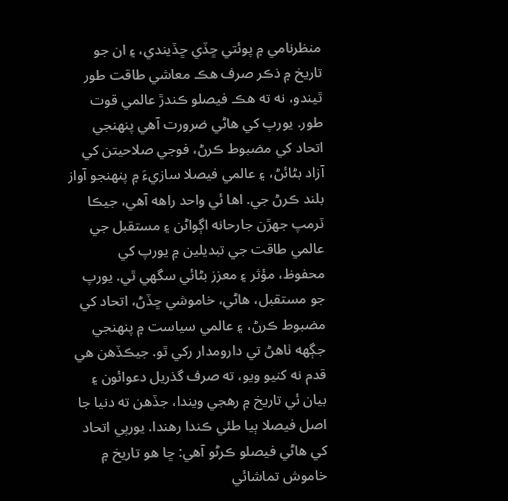منظرنامي ۾ پوئتي ڇڏي ڇڏيندي، ۽ ان جو تاريخ ۾ ذڪر صرف هڪ معاشي طاقت طور ٿيندو، نه ته هڪ فيصلو ڪندڙ عالمي قوت طور. يورپ کي هاڻي ضرورت آهي پنهنجي اتحاد کي مضبوط ڪرڻ، فوجي صلاحيتن کي آزاد بڻائڻ، ۽ عالمي فيصلا سازيءَ ۾ پنهنجو آواز بلند ڪرڻ جي. اها ئي واحد راهه آهي، جيڪا ٽرمپ جهڙن جارحانه اڳواڻن ۽ مستقبل جي عالمي طاقت جي تبديلين ۾ يورپ کي محفوظ، مؤثر ۽ معزز بڻائي سگهي ٿي. يورپ جو مستقبل، هاڻي، خاموشي ڇڏڻ، اتحاد کي مضبوط ڪرڻ، ۽ عالمي سياست ۾ پنهنجي جڳهه ٺاهڻ تي دارومدار رکي ٿو. جيڪڏهن هي قدم نه کنيو ويو، ته صرف گذريل دعوائون ۽ بيان ئي تاريخ ۾ رهجي ويندا، جڏهن ته دنيا جا اصل فيصلا ٻيا طئي ڪندا رهندا. يورپي اتحاد کي هاڻي فيصلو ڪرڻو آهي: ڇا هو تاريخ ۾ خاموش تماشائي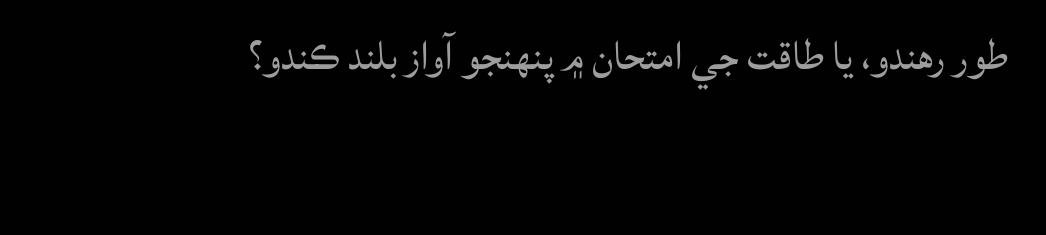طور رهندو، يا طاقت جي امتحان ۾ پنهنجو آواز بلند ڪندو؟